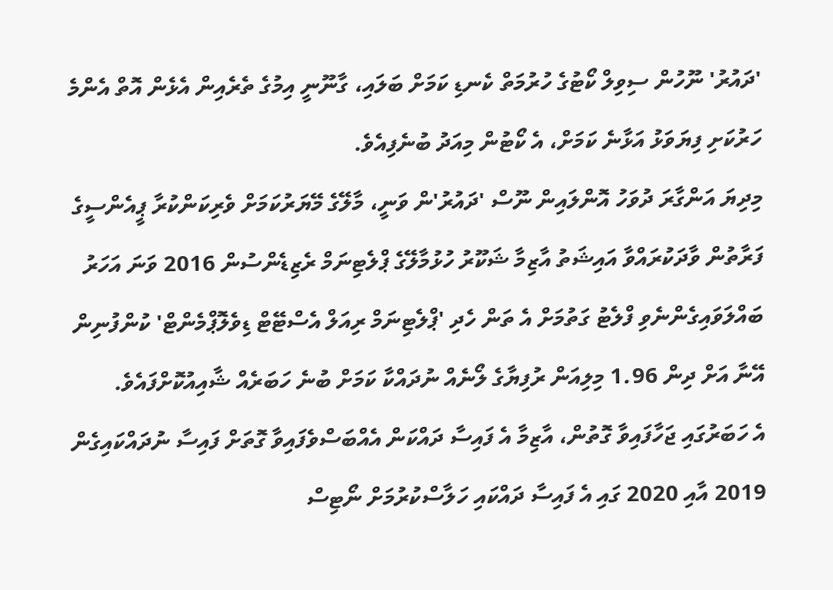'ދައުރު' ނޫހުން ސިވިލް ކޯޓުގެ ހުރުމަތް ކެނޑި ކަމަށް ބަލައި، ގާނޫނީ އިމުގެ ތެރެއިން އެޅެން އޮތް އެންމެ ހަރުކަށި ފިޔަވަޅު އަޅާނެ ކަމަށް، އެ ކޯޓުން މިއަދު ބުނެފިއެވެ.
މިދިޔަ އަންގާރަ ދުވަހު އޮންލައިން ނޫސް 'ދައުރު'ން ވަނީ، މާލޭގެ މޭޔަރުކަމަށް ވެރިކަންކުރާ ޕީއެންސީގެ ފަރާތުން ވާދަކުރައްވާ އައިޝަތު އާޒިމާ ޝަކޫރު ހުޅުމާލޭގެ ޕްލެޓިނަމް ރެޒިޑެންސުން 2016 ވަނަ އަހަރު ބައްލަވައިގެންނެވި ފްލެޓު ގަތުމަށް އެ ތަން ހެދި 'ޕްލެޓިނަމް ރިއަލް އެސްޓޭޓް ޑިވެލޮޕްމެންޓް' ކުންފުނިން އޭނާ އަށް ދިން 1.96 މިލިއަން ރުފިޔާގެ ލޯނެއް ނުދައްކާ ކަމަށް ބުނެ ހަބަރެއް ޝާއިއުކޮށްފައެވެ.
އެ ހަބަރުގައި ޖަހާފައިވާ ގޮތުން، އާޒިމާ އެ ފައިސާ ދައްކަން އެއްބަސްވެފައިވާ ގޮތަށް ފައިސާ ނުދައްކައިގެން 2019 އާއި 2020 ގައި އެ ފައިސާ ދައްކައި ހަލާސްކުރުމަށް ނޯޓިސް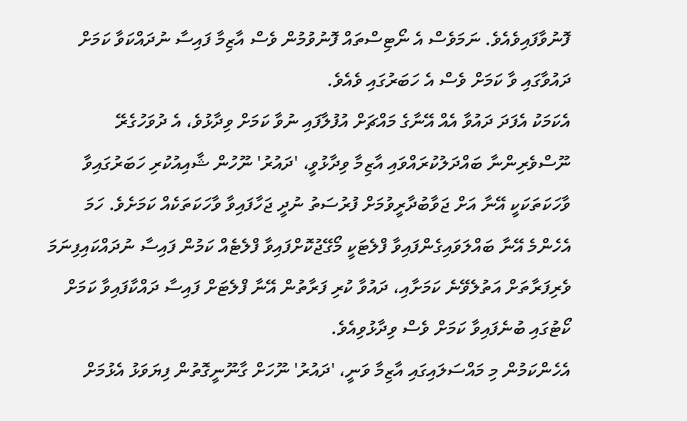ފޮނުވާފައިވެއެވެ. ނަމަވެސް އެ ނޯޓިސްތައް ފޮނުވުމުން ވެސް އާޒިމާ ފައިސާ ނުދައްކަވާ ކަމަށް ދައުވާގައި ވާ ކަމަށް ވެސް އެ ހަބަރުގައި ވެއެވެ.
އެކަމަކު އެފަދަ ދައުވާ އެއް އޭނާގެ މައްޗަށް އުފުލާފައި ނުވާ ކަމަށް ވިދާޅުވެ، އެ ދުވަހުގެރޭ ނޫސްވެރިންނާ ބައްދަލުކުރައްވައި އާޒިމާ ވިދާޅުވީ، 'ދައުރު' ނޫހުން ޝާއިއުކުރި ހަބަރުގައިވާ ވާހަކަތަކަކީ އޭނާ އަށް ޖަވާބުދާރީވުމަށް ފުރުސަތު ނުދީ ޖަހާފައިވާ ވާހަކަތަކެއް ކަމަށެވެ. ހަމަ އެހެންމެ އޭނާ ބައްލަވައިގެންފައިވާ ފްލެޓަކީ މޯގޭޖުކޮށްފައިވާ ފްލެޓެއް ކަމުން ފައިސާ ނުދައްކައިފިނަމަ ވެރިފަރާތަށް އަތުލެވޭނެ ކަމަށާއި، ދައުވާ ކުރި ފަރާތުން އޭނާ ފްލެޓަށް ފައިސާ ދައްކާފައިވާ ކަމަށް ކޯޓުގައި ބުނެފައިވާ ކަމަށް ވެސް ވިދާޅުވިއެވެ.
އެހެންކަމުން މި މައްސަލައިގައި އާޒިމާ ވަނީ، 'ދައުރު' ނޫހަށް ގާނޫނީގޮތުން ފިޔަވަޅު އެޅުމަށް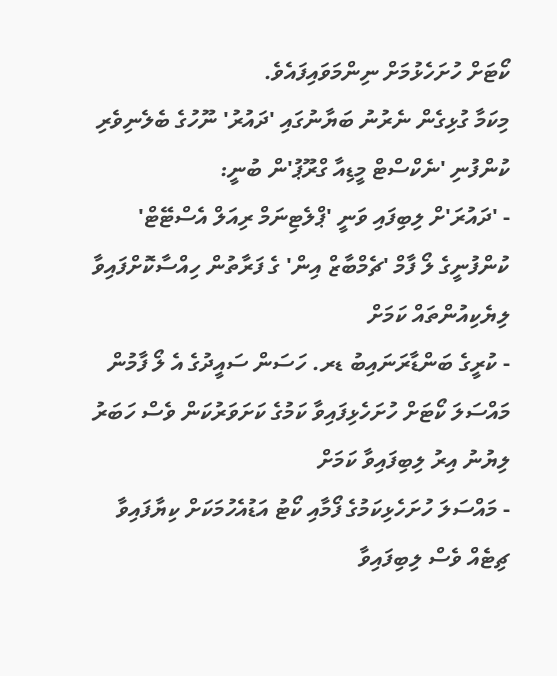ކޯޓަށް ހުށަހެޅުމަށް ނިންމަވައިފައެވެ.
މިކަމާ ގުޅިގެން ނެރުނު ބަޔާނުގައި 'ދައުރު' ނޫހުގެ ބެލެނިވެރި ކުންފުނި 'ނެކްސްޓް މީޑިއާ ގްރޫޕު'ން ބުނީ:
- 'ދައުރަ'ށް ލިބިފައި ވަނީ 'ޕްލެޓިނަމް ރިއަލް އެސްޓޭޓް' ކުންފުނީގެ ލޯ ފާމް 'ޗެމްބާޒް އިން' ގެ ފަރާތުން ހިއްސާކޮށްފައިވާ ލިޔެކިއުންތައް ކަމަށް
- ކުރީގެ ބަންޑާރަނައިބު ޑރ. ހަސަން ސައީދުގެ އެ ލޯ ފާމުން މައްސަލަ ކޯޓަށް ހުށަހެޅިފައިވާ ކަމުގެ ކަށަވަރުކަން ވެސް ހަބަރު ލިޔުނު އިރު ލިބިފައިވާ ކަމަށް
- މައްސަލަ ހުށަހެޅިކަމުގެ ފޯމާއި ކޯޓު އަޑުއެހުމަކަށް ކިޔާފައިވާ ޗިޓެއް ވެސް ލިބިފައިވާ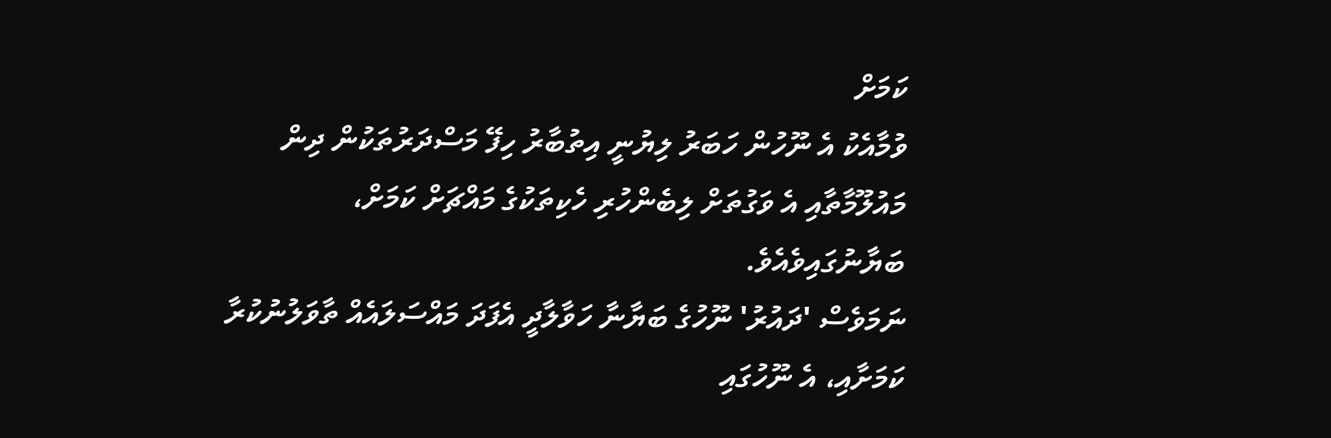ކަމަށް
ވުމާއެކު އެ ނޫހުން ހަބަރު ލިޔުނީ އިތުބާރު ހިފޭ މަސްދަރުތަކުން ދިން މައުލޫމާތާއި އެ ވަގުތަށް ލިބެންހުރި ހެކިތަކުގެ މައްޗަށް ކަމަށް، ބަޔާނުގައިވެއެވެ.
ނަމަވެސް 'ދައުރު' ނޫހުގެ ބަޔާނާ ހަވާލާދީ އެފަދަ މައްސަލައެއް ތާވަލުނުކުރާ ކަމަށާއި، އެ ނޫހުގައި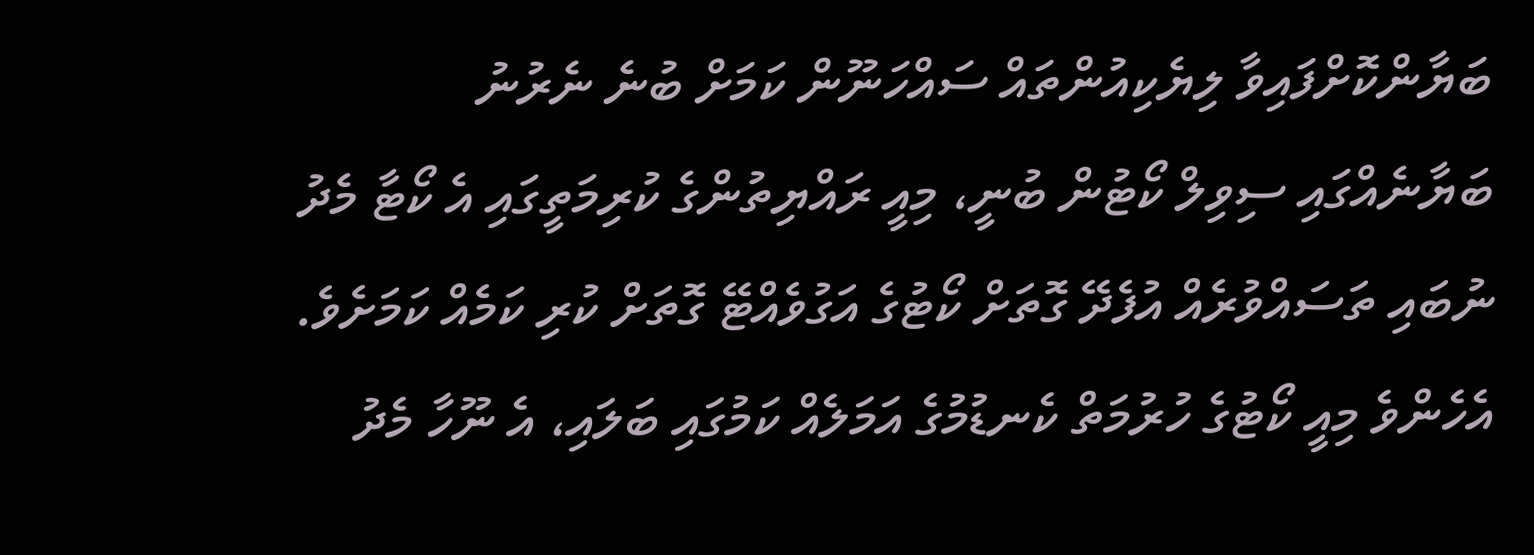ބަޔާންކޮށްފައިވާ ލިޔެކިއުންތައް ސައްހަނޫން ކަމަށް ބުނެ ނެރުނު ބަޔާނެއްގައި ސިވިލް ކޯޓުން ބުނީ، މިއީ ރައްޔިތުންގެ ކުރިމަތީގައި އެ ކޯޓާ މެދު ނުބައި ތަސައްވުރެއް އުފެދޭ ގޮތަށް ކޯޓުގެ އަގުވެއްޓޭ ގޮތަށް ކުރި ކަމެއް ކަމަށެވެ.
އެހެންވެ މިއީ ކޯޓުގެ ހުރުމަތް ކެނޑުމުގެ އަމަލެއް ކަމުގައި ބަލައި، އެ ނޫހާ މެދު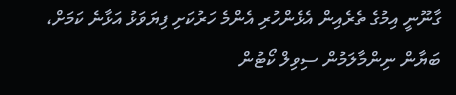ގާނޫނީ އިމުގެ ތެރެއިން އެޅެންހުރި އެންމެ ހަރުކަށި ފިޔަވަޅު އަޅާނެ ކަމަށް، ބަޔާން ނިންމާލަމުން ސިވިލް ކޯޓުން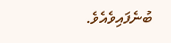ބުނެފައިވެއެވެ.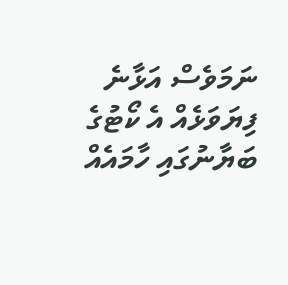ނަމަވެސް އަޅާނެ ފިޔަވަޅެއް އެ ކޯޓުގެ ބަޔާނުގައި ހާމައެއް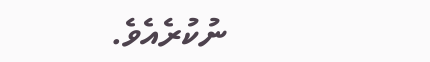ނުކުރެއެވެ.